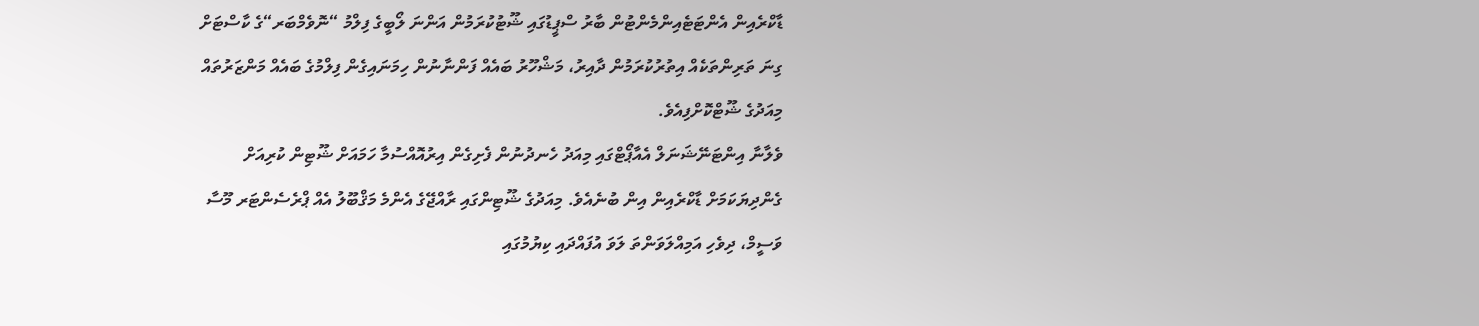ޑާކްރެއިން އެންޓަޓެއިންމެންޓުން ބާރު ސްޕީޑުގައި ޝޫޓުކުރަމުން އަންނަ ލޯބީގެ ފިލްމު “ނޮވެމްބަރ“ގެ ކާސްޓަށް ގިނަ ތަރިންތަކެއް އިތުރުކުރަމުން ދާއިރު، މަޝްހޫރު ބައެއް ފަންނާނުން ހިމަނައިގެން ފިލްމުގެ ބައެއް މަންޒަރުތައް މިއަދުގެ ޝޫޓްކޮށްފިއެވެ.
ވެލާނާ އިންޓަނޭޝަނަލް އެއާޕޯޓްގައި މިއަދު ހެނދުނުން ފެށިގެން އިރުއޮއްސުމާ ހަމައަށް ޝޫޓިން ކުރިއަށް ގެންދިޔަކަމަށް ޑާކްރެއިން އިން ބުނެއެވެ. މިއަދުގެ ޝޫޓިންގައި ރާއްޖޭގެ އެންމެ މަޤްބޫލު އެއް ޕްރެސެންޓަރ މޫސާ ވަސީމް، ދިވެހި އަމިއްލަވަންތަ ލަވަ އުފައްދައި ކިޔުމުގައި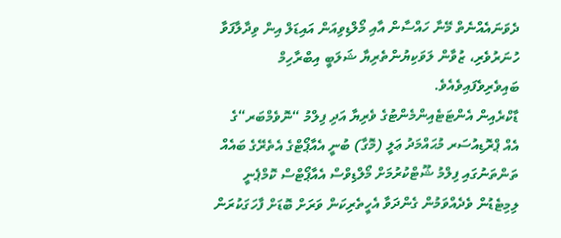ދެވަނައެއްނެތް މޭނާ ހައްސާން އާއި މޯލްޑިވިއަން އައިޑަލް އިން ވިދާލާފަވާ ހުނަރުވެރި، ޒުވާން ލަވަކިޔުންތެރިޔާ ޝަލަބީ އިބްރާހިމް ބައިވެރިވެފައިވެއެވެ.
ޑާކްރެއިން އެންޓަޓެއިންމެންޓުގެ ވެރިޔާ އަދި ފިލްމު “ނޮވެމްބަރ“ގެ އެއް ޕްރޮޑިއުސަރ މުޙައްމަދު ޢަލީ (މޮގާ) ބުނީ އެއާޕޯޓްގެ އެތެރޭގެ ބައެއް ތަންތަނުގައި ފިލްމު ޝޫޓްކުރުމަށް މޯލްޑިވްސް އެއާޕޯޓްސް ކޮމްޕެނީ ލިމިޓެޑުން ވެދެއްވަމުން ގެންދަވާ އެހީތެރިކަން ވަރަށް ބޮޑަށް ފާހަގަކުރަން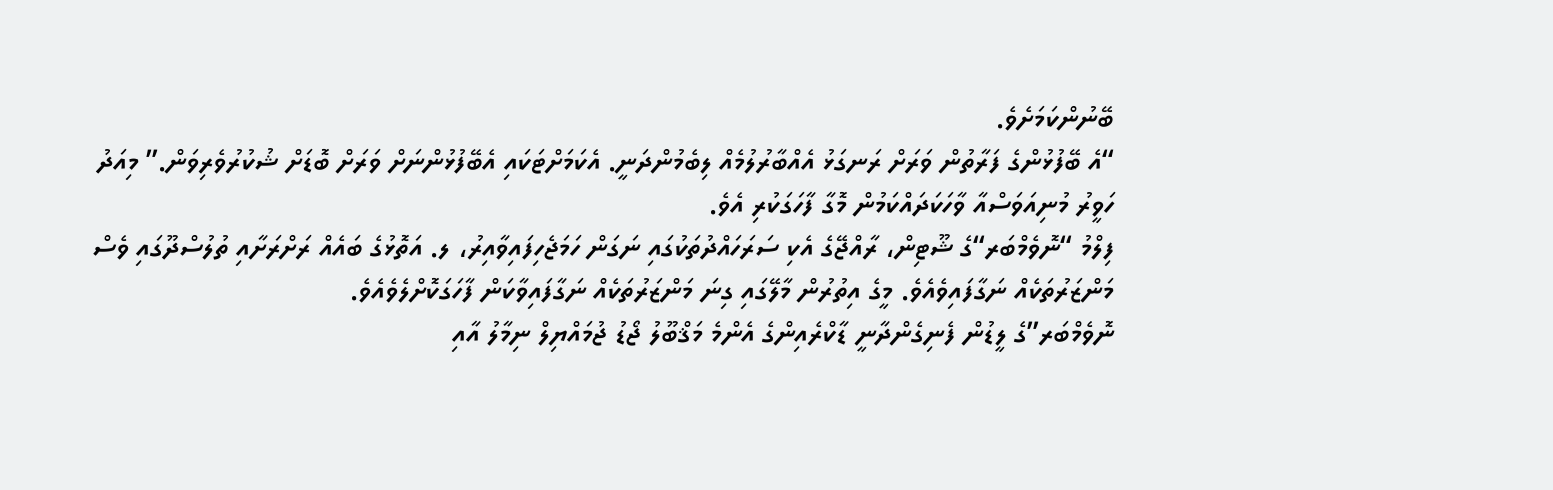ބޭނުންކަމަށެވެ.
“އެ ބޭފުޅުންގެ ފަރާތުން ވަރަށް ރަނގަޅު އެއްބާރުލުމެއް ލިބެމުންދަނީ. އެކަމަށްޓަކައި އެބޭފުޅުންނަށް ވަރަށް ބޮޑަށް ޝުކުރުވެރިވަން.” މިއަދު ހަވީރު މުނިއަވަސްއާ ވާހަކަދައްކަމުން މޮގާ ފާހަގަކުރި އެވެ.
ފިލްމު “ނޮވެމްބަރ“ގެ ޝޫޓިން، ރާއްޖޭގެ އެކި ސަރަހައްދުތަކުގައި ނަގަން ހަމަޖެހިފައިވާއިރު، ލ. އަތޮޅުގެ ބައެއް ރަށްރަށާއި ތުލުސްދޫގައި ވެސް މަންޒަރުތަކެއް ނަގާފައިވެއެވެ. މީގެ އިތުރުން މާލޭގައި ގިނަ މަންޒަރުތަކެއް ނަގާފައިވާކަން ފާހަގަކޮށްލެވެއެވެ.
ނޮވެމްބަރ”ގެ ލީޑުން ފެނިގެންދާނީ ޑާކްރެއިންގެ އެންމެ މަޤްބޫލު ޖޯޑު ޖުމައްޔިލް ނިމާލު އާއި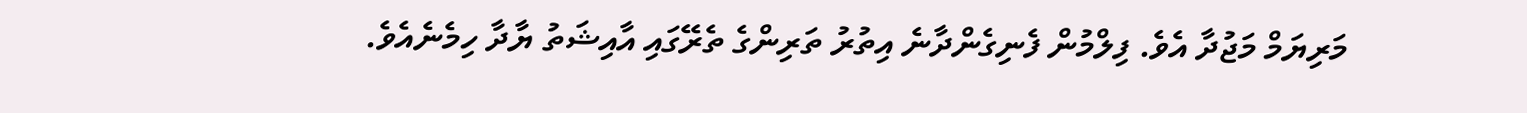މަރިޔަމް މަޖުދާ އެވެ. ފިލްމުން ފެނިގެންދާނެ އިތުރު ތަރިންގެ ތެރޭގައި އާއިޝަތު ޔާދާ ހިމެނެއެވެ.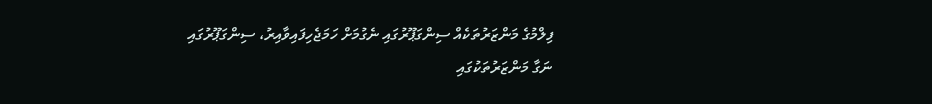ފިލްމުގެ މަންޒަރުތަކެއް ސިންގަޕޫރުގައި ނެގުމަށް ހަމަޖެހިފައިވާއިރު، ސިންގަޕޫރުގައި ނަގާ މަންޒަރުތަކުގައި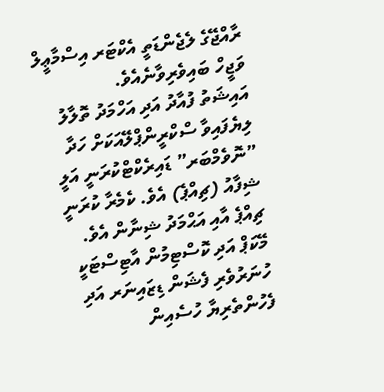ރާއްޖޭގެ ލެޖެންޑަތީ އެކްޓަރ އިސްމާޢީލް ވަޖީހް ބައިވެރިވާނެއެވެ.
އައިޝަތު ފުއާދު އަދި އަހްމަދު ތޮލާލު ލިޔެފައިވާ ސްކްރީންޕްލޭއަކަށް ހަދާ ”ނޮވެމްބަރ” ޑައިރެކްޓްކުރަނީ އަލީ ޝިފާއު (ޗިއްޕެ) އެވެ. ކެމެރާ ކުރަނީ ޗިއްޕެ އާއި އަޙްމަދު ޝިނާން އެވެ. މޭކަޕް އަދި ކޮސްޓިމުން އާޓިސްޓަކީ ހުނަރުވެރި ފެޝަން ޑިޒައިނަރ އަދި ފެހުންތެރިޔާ ހުސެއިން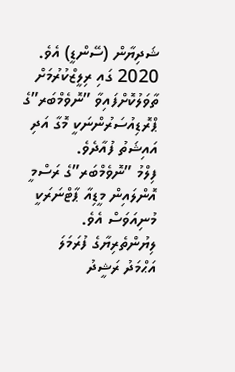ޝަދިޔާން (ސޭންޑީ) އެވެ.
2020 ގައި ރިލީޒްކުރުމަށް ތާވަލުކޮށްފައިވާ ”ނޮވެމްބަރ”ގެ ޕްރޮޑިއުސަރުންނަކީ މޮގާ އަދި އައިޝަތު ފުއާދެވެ.
ފިލްމު ”ނޮވެމްބަރ”ގެ ރަސްމީ އޮންލައިން މީޑިއާ ޕާޓްނަރަކީ މުނިއަވަސް އެވެ.
ލިޔުންތެރިޔާގެ ފުރަމަލަ
އަޙްމަދު ރަޝީދު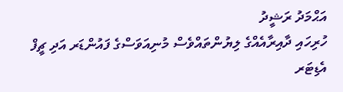އަޙްމަދު ރަޝީދު
ހުރިހައި ދާއިރާއެއްގެ ލިޔުންތައްވެސް މުނިއަވަސްގެ ފައުންޑަރ އަދި ޗީފް އެޑިޓަރ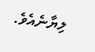ލިޔާނެއެވެ.